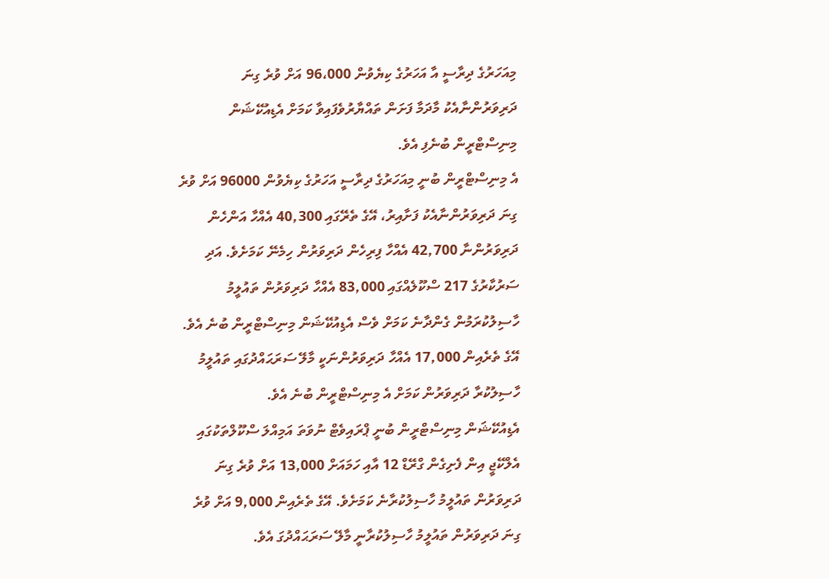މިއަހަރުގެ ދިރާސީ އާ އަހަރުގެ ކިޔެވުން 96،000 އަށް ވުރެ ގިނަ ދަރިވަރުންނާއެކު މާދަމާ ފަށަން ތައްޔާރުވެފައިވާ ކަމަށް އެޑިއުކޭޝަން މިނިސްޓްރީން ބުނެފި އެވެ.
އެ މިނިސްޓްރީން ބުނީ މިއަހަރުގެ ދިރާސީ އަހަރުގެ ކިޔެވުން 96000 އަށް ވުރެ ގިނަ ދަރިވަރުންނާއެކު ފަށާއިރު، އޭގެ ތެރޭގައި 40,300 އެއްހާ އަންހެން ދަރިވަރުންނާ 42,700 އެއްހާ ފިރިހެން ދަރިވަރުން ހިމެނޭ ކަމަށެވެ. އަދި ސަރުކާރުގެ 217 ސްކޫލެއްގައި 83,000 އެއްހާ ދަރިވަރުން ތައުލީމު ހާސިލުކުރަމުން ގެންދާނެ ކަމަށް ވެސް އެޑިއުކޭޝަން މިނިސްޓްރީން ބުނެ އެވެ. އޭގެ ތެރެއިން 17,000 އެއްހާ ދަރިވަރުންނަކީ މާލޭ ސަރަޙައްދުގައި ތައުލީމު ހާސިލުކުރާ ދަރިވަރުން ކަމަށް އެ މިނިސްޓްރީން ބުނެ އެވެ.
އެޑިއުކޭޝަން މިނިސްޓްރީން ބުނީ ޕްރައިވެޓް ނުވަތަ އަމިއްލަ ސްކޫލްތަކުގައި އެލްކޭޖީ އިން ފެށިގެން ގްރޭޑް 12 އާއި ހަމައަށް 13,000 އަށް ވުރެ ގިނަ ދަރިވަރުން ތައުލީމު ހާސިލުކުރާނެ ކަމަށެވެ. އޭގެ ތެރެއިން 9,000 އަށް ވުރެ ގިނަ ދަރިވަރުން ތައުލީމު ހާސިލުކުރާނީ މާލޭ ސަރަޙައްދުގަ އެވެ.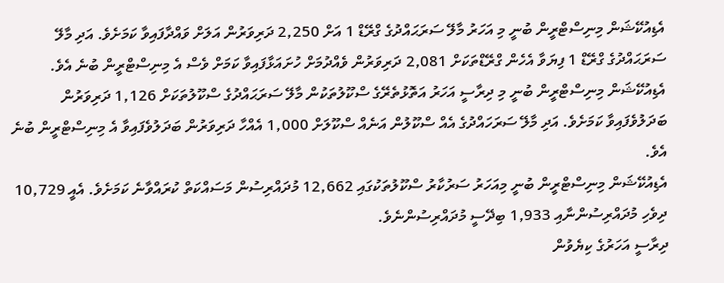އެޑިއުކޭޝަން މިނިސްޓްރީން ބުނީ މި އަހަރު މާލޭ ސަރަޙައްދުގެ ގްރޭޑް 1 އަށް 2,250 ދަރިވަރުން އަލަށް ވައްދާފައިވާ ކަމަށެވެ. އަދި މާލޭ ސަރަޙައްދުގެ ގްރޭޑް 1 ފިޔަވާ އެހެން ގްރޭޑްތަކަށް 2,081 ދަރިވަރުން ވެއްދުމަށް ހުށައަޅާފައިވާ ކަމަށް ވެސް އެ މިނިސްޓްރީން ބުނެ އެވެ.
އެޑިއުކޭޝަން މިނިސްޓްރީން ބުނީ މި ދިރާސީ އަހަރު އަތޮޅުތެރޭގެ ސްކޫލުތަކުން މާލޭ ސަރަޙައްދުގެ ސްކޫލުތަކަށް 1,126 ދަރިވަރުން ބަދަލުވެފައިވާ ކަމަށެވެ. އަދި މާލޭ ސަރަހައްދުގެ އެއް ސްކޫލުން އަނެއް ސްކޫލަށް 1,000 އެއްހާ ދަރިވަރުން ބަދަލުވެފައިވާ އެ މިނިސްޓްރީން ބުނެ އެވެ.
އެޑިއުކޭޝަން މިނިސްޓްރީން ބުނީ މިއަހަރު ސަރުކާރު ސްކޫލުތަކުގައި 12,662 މުދައްރިސުން މަސައްކަތް ކުރައްވާނެ ކަމަށެވެ. އެއީ 10,729 ދިވެހި މުދައްރިސުންނާއި 1,933 ބިދޭސީ މުދައްރިސުންނެވެ.
ދިރާސީ އަހަރުގެ ކިޔެވުން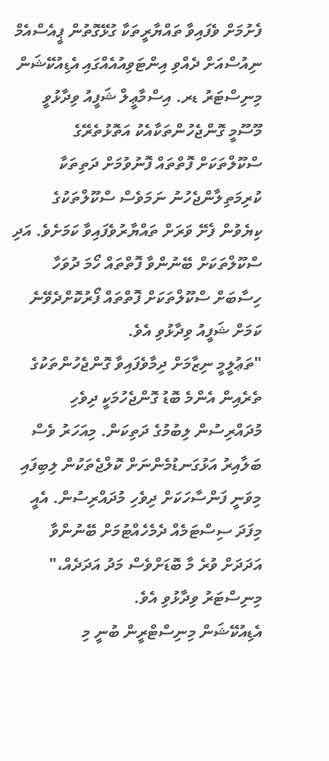ފެށުމަށް ވެފައިވާ ތައްޔާރީތަކާ ގުޅޭގޮތުން ޕީއެސްއެމް ނިއުސްއަށް ދެއްވި އިންޓަވިއުއެއްގައި އެޑިއުކޭޝަން މިނިސްޓަރު ޑރ. އިސްމާޢީލް ޝަފީއު ވިދާޅުވީ މޫސޫމީ ގޮންޖެހުންތަކާއެކު އަތޮޅުތެރޭގެ ސްކޫލްތަކަށް ފޮތްތައް ފޮނުވުމަށް ދަތިތަކާ ކުރިމަތިލާންޖެހުނު ނަމަވެސް ސްކޫލްތަކުގެ ކިޔެވުން ފެށޭ ވަރަށް ތައްޔާރުވެފައިވާ ކަމަށެވެ. އަދި ސްކޫލްތަކަށް ބޭނުންވާ ފޮތްތައް ހޯމަ ދުވަހާ ހިސާބަށް ސްކޫލްތަކަށް ފޮތްތައް ފޯރުކޮށްދެވޭނެ ކަމަށް ޝަފީއު ވިދާޅުވި އެވެ.
"ތަޢުލީމީ ނިޒާމަށް ދިމާވެފައިވާ ގޮންޖެހުންތަކުގެ ތެރެއިން އެންމެ ބޮޑު ގޮންޖެހުމަކީ ދިވެހި މުދައްރިސުން ލިބުމުގެ ދަތިކަން. މިއަހަރު ވެސް ބަލާއިރު އަޅުގަނޑުމެންނަށް ކޮލްޖެތަކުން ލިބިފައި މިވަނީ ފަންސާހަކަށް ދިވެހި މުދައްރިސުން. އެއީ މިފަދަ ސިސްޓަމެއް ދެމެހެއްޓުމަށް ބޭނުންވާ އަދަދަށް ވުރެ މާ ބޮޑަށްވެސް މަދު އަދަދެއް،" މިނިސްޓަރު ވިދާޅުވި އެވެ.
އެޑިއުކޭޝަން މިނިސްޓްރީން ބުނީ މި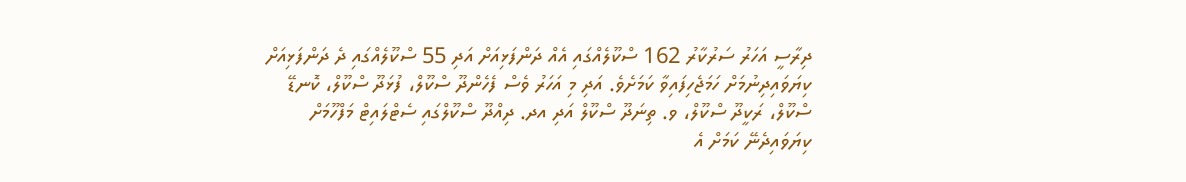ދިރާސީ އަހަރު ސަރުކާރު 162 ސްކޫލެއްގައި އެއް ދަންފަޅިއަށް އަދި 55 ސްކޫލެއްގައި ދެ ދަންފަޅިއަށް ކިޔަވައިދިނުމަށް ހަމަޖެހިފައިވާ ކަމަށެވެ. އަދި މި އަހަރު ވެސް ފެހެންދޫ ސްކޫލް، ފުޅަދޫ ސްކޫލް، ކޮނޑޭ ސްކޫލް، ރަކީދޫ ސްކޫލް، ވ. ތިނަދޫ ސްކޫލް އަދި އދ. ދިއްދޫ ސްކޫލްގައި ސެޓްލައިޓް މަފްހޫމަށް ކިޔަވައިދެނޭ ކަމަށް އެ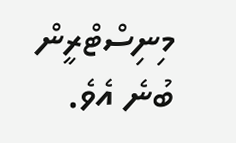މިނިސްޓްރީން ބުނެ އެވެ.